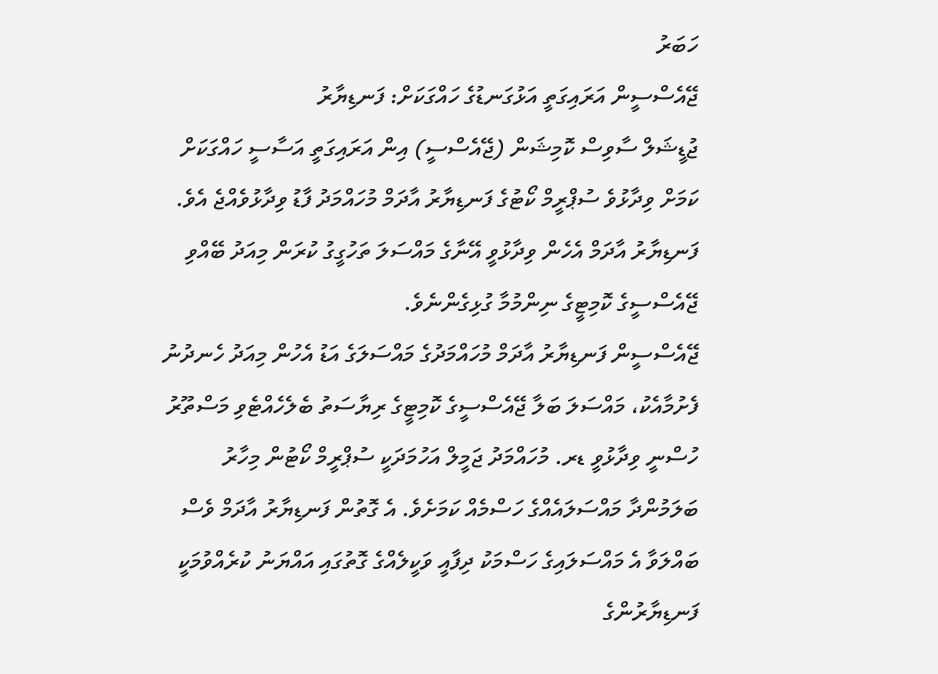ހަބަރު
ޖޭއެސްސީން އަރައިގަތީ އަޅުގަނޑުގެ ހައްގަކަށް: ފަނޑިޔާރު
ޖުޑީޝަލް ސާވިސް ކޮމިޝަން (ޖޭއެސްސީ) އިން އަރައިގަތީ އަސާސީ ހައްގަކަށް ކަމަށް ވިދާޅުވެ ސުޕްރީމް ކޯޓުގެ ފަނޑިޔާރު އާދަމް މުހައްމަދު ފާޑު ވިދާޅުވެއްޖެ އެވެ.
ފަނޑިޔާރު އާދަމް އެހެން ވިދާޅުވީ އޭނާގެ މައްސަލަ ތަހުގީގު ކުރަން މިއަދު ބޭއްވި ޖޭއެސްސީގެ ކޮމިޓީގެ ނިންމުމާ ގުޅިގެންނެވެ.
ޖޭއެސްސީން ފަނޑިޔާރު އާދަމް މުހައްމަދުގެ މައްސަލަގެ އަޑު އެހުން މިއަދު ހެނދުނު ފެށުމާއެކު، މައްސަލަ ބަލާ ޖޭއެސްސީގެ ކޮމިޓީގެ ރިޔާސަތު ބެލެހެއްޓެވި މަސްތޫރު ހުސްނީ ވިދާޅުވީ ޑރ. މުހައްމަދު ޖަމީލް އަހުމަދަކީ ސުޕްރީމް ކޯޓުން މިހާރު ބަލަމުންދާ މައްސަލައެއްގެ ހަސްމެއް ކަމަށެވެ. އެ ގޮތުން ފަނޑިޔާރު އާދަމް ވެސް ބައްލަވާ އެ މައްސަލައިގެ ހަސްމަކު ދިފާއީ ވަކީލެއްގެ ގޮތުގައި އައްޔަނު ކުރެއްވުމަކީ ފަނޑިޔާރުންގެ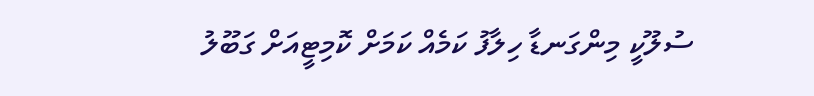ސުލޫކީ މިންގަނޑާ ހިލާފު ކަމެއް ކަމަށް ކޮމިޓީއަށް ގަބޫލު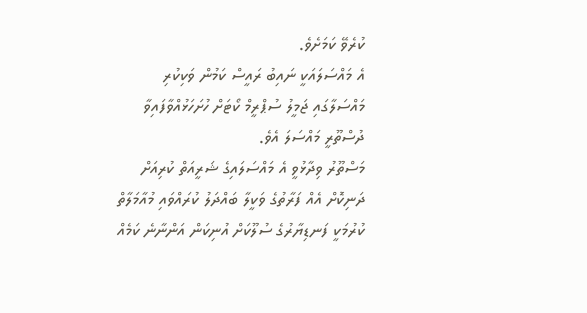ކުރެވޭ ކަމަށެވެ.
އެ މައްސަލައަކީ ނައިބު ރައީސް ކަމުން ވަކިކުރި މައްސަލާގައި ޖަމީލު ސުޕްރީމް ކޯޓަށް ހުށަހަޅުއްވާފައިވާ ދުސްތޫރީ މައްސަލަ އެވެ.
މަސްތޫރު ވިދާޅުވީ އެ މައްސަލައިގެ ޝަރީއަތް ކުރިއަށް ދަނިކޮށް އެއް ފަރާތުގެ ވަކީލާ ބައްދަލު ކުރައްވައި މުއާމަލާތް ކުރުމަކީ ފަނޑިޔާރުގެ ސުލޫކަށް އުނިކަން އަންނާނެ ކަމެއް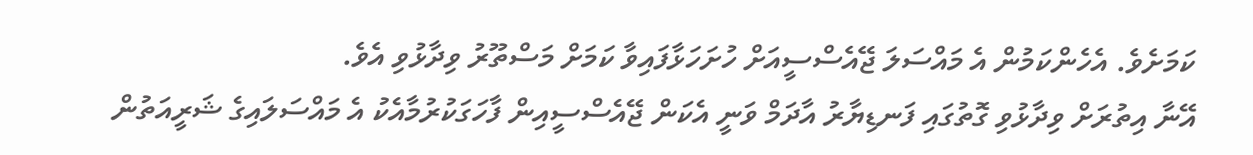ކަމަށެވެ. އެހެންކަމުން އެ މައްސަލަ ޖޭއެސްސީއަށް ހުށަހަޅާފައިވާ ކަމަށް މަސްތޫރު ވިދާޅުވި އެވެ.
އޭނާ އިތުރަށް ވިދާޅުވި ގޮތުގައި ފަނޑިޔާރު އާދަމް ވަނީ އެކަން ޖޭއެސްސީއިން ފާހަގަކުރުމާއެކު އެ މައްސަލައިގެ ޝަރީއަތުން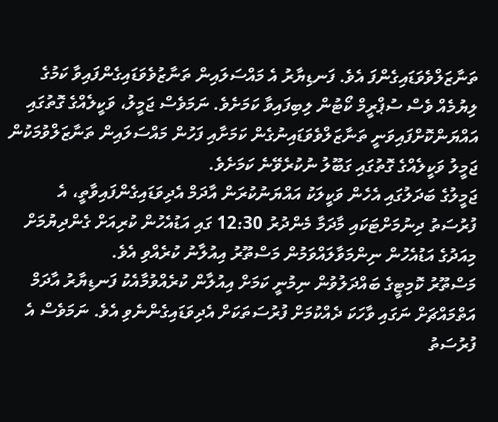ތަނާޒަލްވެވަޑައިގެންފަ އެވެ. ފަނޑިޔާރު އެ މައްސަލައިން ތަނާޒުވެވަޑައިގެންފައިވާ ކަމުގެ ލިޔުމެއް ވެސް ސުޕްރީމް ކޯޓުން ލިބިފައިވާ ކަމަށެވެ. ނަމަވެސް ޖަމީލު، ވަކީލެއްގެ ގޮތުގައި އައްޔަންކޮށްފައިވަނީ ތަނާޒަލްވެވަޑައިނުގެން ކަމަށާއި ފަހުން މައްސަލައިން ތަނާޒަލްވުމަކުން ޖަމީލު ވަކީލެއްގެ ގޮތުގައި ގަބޫލު ނުކުރެވޭނެ ކަމަށެވެ.
ޖަމީލުގެ ބަދަލުގައި އެހެން ވަކީލަކު އައްޔަނުކުރަން އާދަމް އެދިވަޑައިގެންފައިވާތީ، އެ ފުރުސަތު ދިނުމަށްޓަކައި މާދަމާ މެންދުރު 12:30 ގައި އަޑުއެހުން ކުރިއަށް ގެންދިޔުމަށް މިއަދުގެ އަޑުއެހުން ނިންމަވާލައްވަމުން މަސްތޫރު އިއުލާނު ކުރެއްވި އެވެ.
މަސްތޫރު ކޮމިޓީގެ ބައްދަލުވުން ނިމުނީ ކަމަށް އިއުލާން ކުރެއްވުމާއެކު ފަނޑިޔާރު އާދަމް އަތްމައްޗަށް ނަގައި ވާހަކަ ދެއްކުމަށް ފުރުސަތަކަށް އެދިވަޑައިގެންނެވި އެވެ. ނަމަވެސް އެ ފުރުސަތު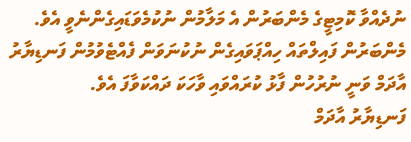ނުދެއްވާ ކޮމިޓީގެ މެންބަރުން އެ މަލާމުން ނުކުމެވަޑައިގެންނެވީ އެވެ. މެންބަރުން ފައިލްތައް ހިއްޕަވައިގެން ނުކުނަވަން ފެއްޓެވުމުން ފަނޑިޔާރު އާދަމް ވަނީ ނުރުހުން ފާޅު ކުރައްވައި ވާހަކަ ދައްކަވާފަ އެވެ.
ފަނޑިޔާރު އާދަމް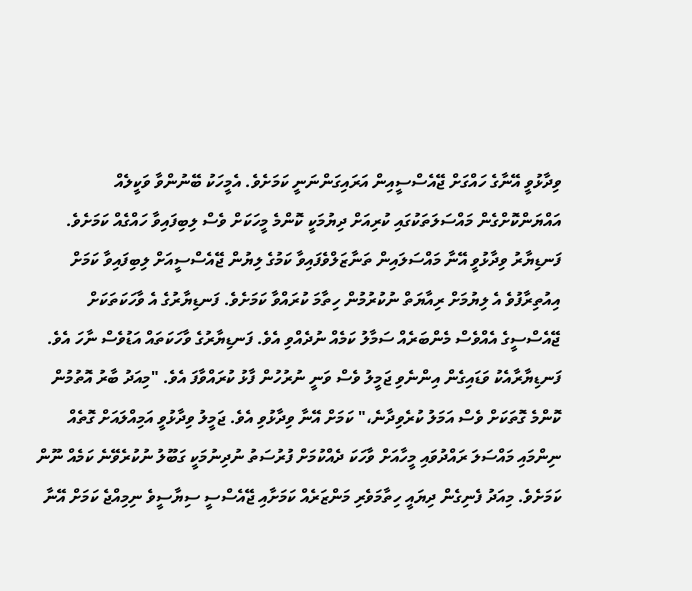ވިދާޅުވީ އޭނާގެ ހައްގަށް ޖޭއެސްސީއިން އަރައިގަންނަނީ ކަމަށެވެ. އެމީހަކު ބޭނުންވާ ވަކީލެއް އައްޔަންކޮށްގެން މައްސަލަތަކުގައި ކުރިއަށް ދިޔުމަކީ ކޮންމެ މީހަކަށް ވެސް ލިބިފައިވާ ހައްގެއް ކަމަށެވެ. ފަނޑިޔާރު ވިދާޅުވީ އޭނާ މައްސަލައިން ތަނާޒަލްވެފައިވާ ކަމުގެ ލިޔުން ޖޭއެސްސީއަށް ލިބިފައިވާ ކަމަށް އިއުތިރާފުވެ އެ ލިޔުމަށް ރިއާޔަތް ނުކުރުމުން ހިތާމަ ކުރައްވާ ކަމަށެވެ. ފަނޑިޔާރުގެ އެ ވާހަކަތަކަށް ޖޭއެސްސީގެ އެއްވެސް މެންބަރެއް ސަމާލު ކަމެއް ނުދެއްވި އެވެ. ފަނޑިޔާރުގެ ވާހަކަތައް އަޑުވެސް ނާހަ އެވެ.
ފަނޑިޔާރާއެކު ވަޑައިގެން އިންނެވި ޖަމީލު ވެސް ވަނީ ނުރުހުން ފާޅު ކުރައްވާފަ އެވެ. "މިއަދު ބާރު އޮތުމުން ކޮންމެ ގޮތަކަށް ވެސް އަމަލު ކުރެވިދާނެ،" ކަމަށް އޭނާ ވިދާޅުވި އެވެ. ޖަމީލު ވިދާޅުވީ އަމިއްލައަށް ގޮތެއް ނިންމައި މައްސަލަ ރައްދުވައި މީހާއަށް ވާހަކަ ދެއްކުމަށް ފުރުސަތު ނުދިނުމަކީ ގަބޫލު ނުކުރެވޭނެ ކަމެއް ނޫން ކަމަށެވެ. މިއަދު ފެނިގެން ދިޔައީ ހިތާމަވެރި މަންޒަރެއް ކަމަށާއި ޖޭއެސްސީ ސިޔާސީވެ ނިމިއްޖެ ކަމަށް އޭނާ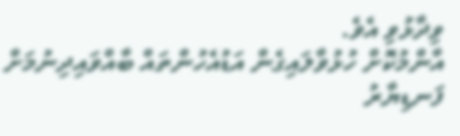ވިދާޅުވި އެވެ.
އާންމުކޮށް ހުޅުވާލައިގެން އަޑުއެހުންތައް ބާއްވައިދިނުމަށް ފަނޑިޔާރު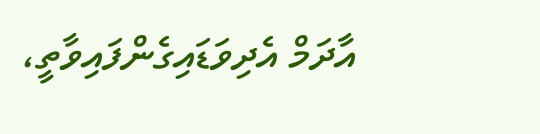އާދަމް އެދިވަޑައިގެންފައިވާތީ،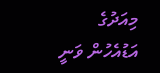މިއަދުގެ އަޑުއެހުން ވަނީ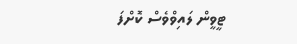ޓީވީން ލައިވްވެސް ކޮށްފަ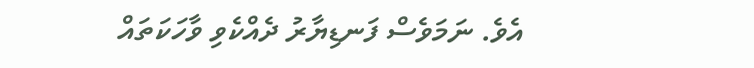އެވެ. ނަމަވެސް ފަނޑިޔާރު ދެއްކެވި ވާހަކަތައް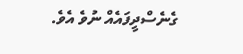ގެނެސްދީފައެއް ނުވެ އެވެ.